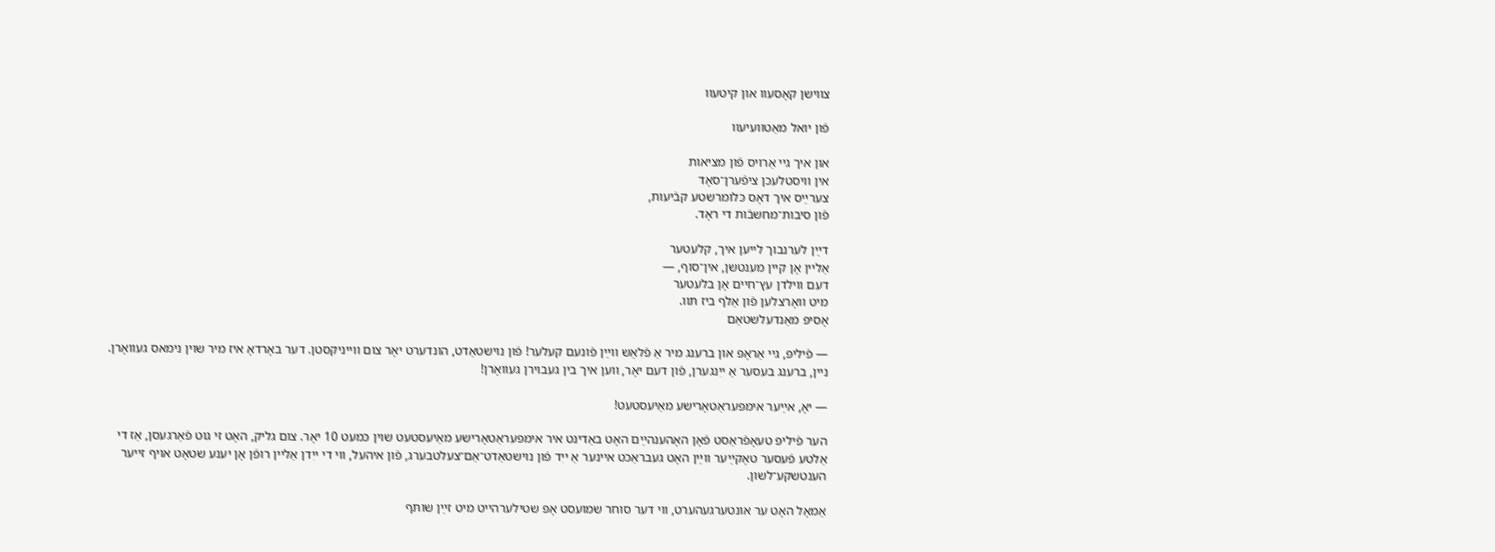צווישן קאָסעוו און קיטעוו

פֿון יואל מאַטוועיעוו

און איך גיי אַרויס פֿון מציאות
אין וויסטלעכן ציפֿערן־סאָד
צערײַס איך דאָס כּלומרשטע קבֿיעות,
פֿון סיבות־מחשבֿות די ראָד.

דײַן לערנבוך לייען איך, קלעטער
אַליין אָן קיין מענטשן, אין־סוף, —
דעם ווילדן עץ־חיים אָן בלעטער
מיט וואָרצלען פֿון אַלף ביז תּוו.
אָסיפּ מאַנדעלשטאַם

— פֿיליפּ, גיי אַראָפּ און ברענג מיר אַ פֿלאַש ווײַן פֿונעם קעלער! פֿון נוישטאַדט, הונדערט יאָר צום ווייניקסטן. דער באָרדאָ איז מיר שוין נימאס געוואָרן. ניין, ברענג בעסער אַ ייִנגערן, פֿון דעם יאָר, ווען איך בין געבוירן געוואָרן!

— יאָ, אײַער אימפּעראַטאָרישע מאַיעסטעט!

הער פֿיליפּ טעאָפֿראַסט פֿאָן האָהענהײַם האָט באַדינט איר אימפּעראַטאָרישע מאַיעסטעט שוין כּמעט 10 יאָר. צום גליק, האָט זי גוט פֿאַרגעסן, אַז די אַלטע פֿעסער טאָקײַער ווײַן האָט געבראַכט איינער אַ ייִד פֿון נוישטאַדט־אַם־צעלטבערג, פֿון איהעל, ווי די ייִדן אַליין רופֿן אָן יענע שטאָט אויף זייער הענטשקע־לשון.

אַמאָל האָט ער אונטערגעהערט, ווי דער סוחר שמועסט אָפּ שטילערהייט מיט זײַן שותּף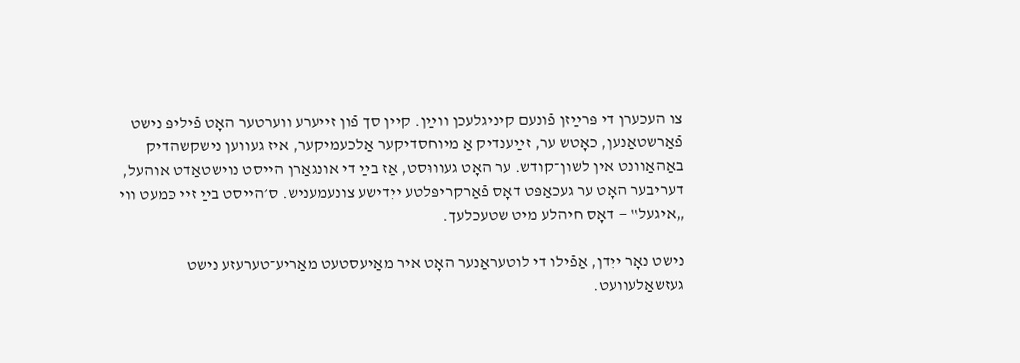צו העכערן די פּרײַזן פֿונעם קיניגלעכן ווײַן. קיין סך פֿון זייערע ווערטער האָט פֿיליפּ נישט פֿאַרשטאַנען, כאָטש ער, זײַענדיק אַ מיוחסדיקער אַלכעמיקער, איז געווען נישקשהדיק באַהאַוונט אין לשון־קודש. ער האָט געוווּסט, אַז בײַ די אונגאַרן הייסט נוישטאַדט אוהעל, דעריבער האָט ער געכאַפּט דאָס פֿאַרקריפּלטע ייִדישע צונעמעניש. ס׳הייסט בײַ זיי כּמעט ווי „איגעל‟ — דאָס חיהלע מיט שטעכלעך.

נישט נאָר ייִדן, אַפֿילו די לוטעראַנער האָט איר מאַיעסטעט מאַריע־טערעזע נישט געזשאַלעוועט.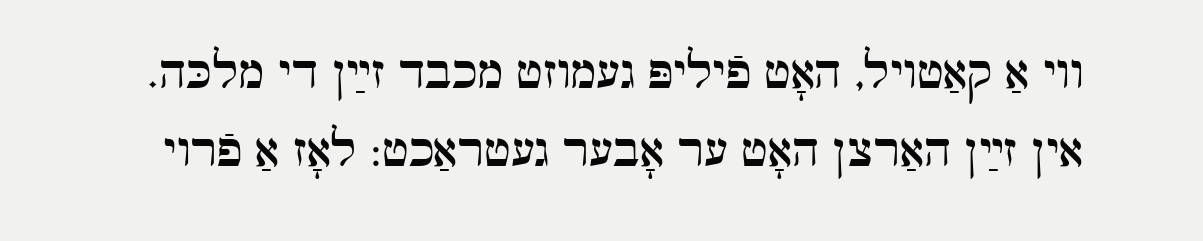ווי אַ קאַטויל, האָט פֿיליפּ געמוזט מכבד זײַן די מלכּה. אין זײַן האַרצן האָט ער אָבער געטראַכט: לאָז אַ פֿרוי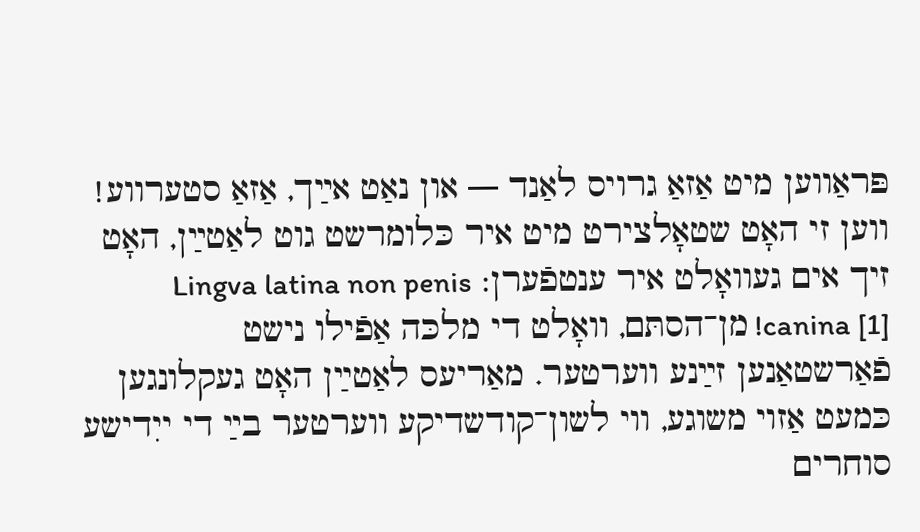פּראַווען מיט אַזאַ גרויס לאַנד — און נאַט אײַך, אַזאַ סטערווע! ווען זי האָט שטאָלצירט מיט איר כּלומרשט גוט לאַטײַן, האָט זיך אים געוואָלט איר ענטפֿערן: Lingva latina non penis canina [1]! מן־הסתּם, וואָלט די מלכּה אַפֿילו נישט פֿאַרשטאַנען זײַנע ווערטער. מאַריעס לאַטײַן האָט געקלונגען כּמעט אַזוי משוגע, ווי לשון־קודשדיקע ווערטער בײַ די ייִדישע סוחרים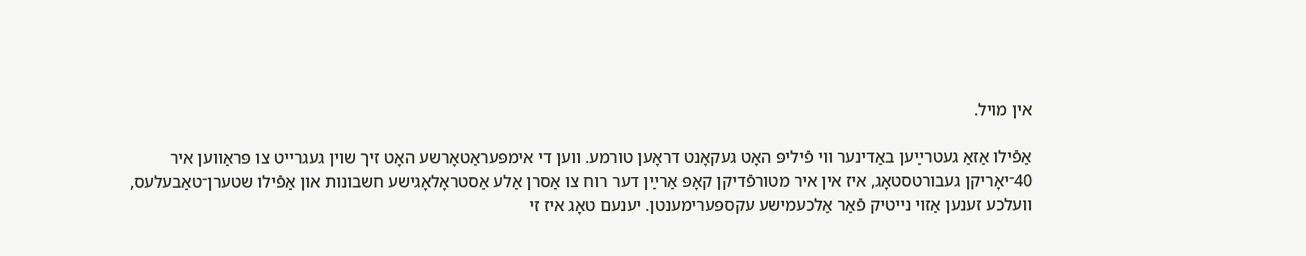אין מויל.

אַפֿילו אַזאַ געטרײַען באַדינער ווי פֿיליפּ האָט געקאָנט דראָען טורמע. ווען די אימפּעראַטאָרשע האָט זיך שוין געגרייט צו פּראַווען איר 40־יאָריקן געבורטסטאָג, איז אין איר מטורפֿדיקן קאָפּ אַרײַן דער רוח צו אַסרן אַלע אַסטראָלאָגישע חשבונות און אַפֿילו שטערן־טאַבעלעס, וועלכע זענען אַזוי נייטיק פֿאַר אַלכעמישע עקספּערימענטן. יענעם טאָג איז זי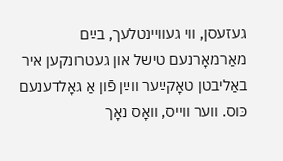געזעסן, ווי געוויינטלעך, בײַם מאַרמאָרנעם טישל און געטרונקען איר באַליבטן טאָקײַער ווײַן פֿון אַ גאָלדענעם כּוס. ווער ווייס, וואָס נאָך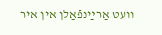וועט אַרײַנפֿאַלן אין איר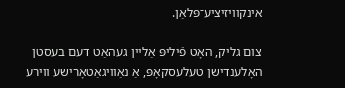אינקוויזיציע־פּלאַן.

צום גליק, האָט פֿיליפּ אַליין געהאַט דעם בעסטן האָלענדישן טעלעסקאָפּ, אַ נאַוויגאַטאָרישע ווירע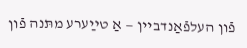פֿון העלפֿאַנדביין — אַ טײַערע מתּנה פֿון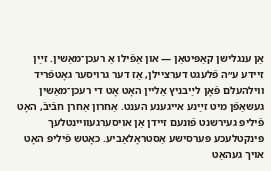אַן ענגלישן קאַפּיטאַן — און אַפֿילו אַ רעכן־מאַשין. זײַן זיידע ע״ה פֿלעגט דערציילן, אַז דער גרויסער גאָטפֿריד ווילהעלם פֿאָן לײַבניץ אַליין האָט אָט די רעכן־מאַשין געשאַפֿן מיט זײַנע אייגענע הענט. אַחרון אַחרן חבֿיבֿ, האָט פֿיליפּ געירשנט פֿונעם זיידן אַן אויסערגעוויינטלעך פּינקטלעכע פּערסישע אַסטראָלאַביע. כאָטש פֿיליפּ האָט אויך געהאַט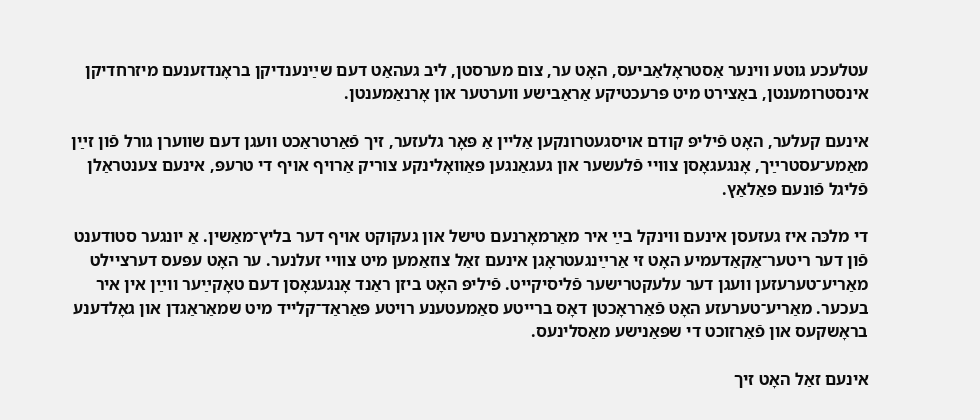עטלעכע גוטע ווינער אַסטראָלאַביעס, האָט ער, צום מערסטן, ליב געהאַט דעם שײַנענדיקן בראָנדזענעם מיזרחדיקן אינסטרומענטן, באַצירט מיט פּרעכטיקע אַראַבישע ווערטער און אָרנאַמענטן.

אינעם קעלער, האָט פֿיליפּ קודם אויסגעטרונקען אַליין אַ פּאָר גלעזער, זיך פֿאַרטראַכט וועגן דעם שווערן גורל פֿון זײַן מאַמע־עסטרײַך, אָנגעגאָסן צוויי פֿלעשער און געגאַנגען פּאַוואָלינקע צוריק אַרויף אויף די טרעפּ, אינעם צענטראַלן פֿליגל פֿונעם פּאַלאַץ.

די מלכּה איז געזעסן אינעם ווינקל בײַ איר מאַרמאָרנעם טישל און געקוקט אויף דער בליץ־מאַשין. אַ יונגער סטודענט פֿון דער ריטער־אַקאַדעמיע האָט זי אַרײַנגעטראָגן אינעם זאַל צוזאַמען מיט צוויי זעלנער. ער האָט עפּעס דערציילט מאַריע־טערעזען וועגן דער עלעקטרישער פֿליסיקייט. פֿיליפּ האָט ביזן ראַנד אָנגעגאָסן דעם טאָקײַער ווײַן אין איר בעכער. מאַריע־טערעזע האָט פֿאַרראָכטן דאָס ברייטע סאַמעטענע רויטע פּאַראַד־קלייד מיט שמאַראַגדן און גאָלדענע בראָשקעס און פֿאַרזוכט די שפּאַנישע מאַסלינעס.

אינעם זאַל האָט זיך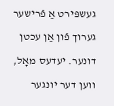געשפּירט אַ פֿרישער גערוך פֿון אַן עכטן דונער. יעדעס מאָל, ווען דער יונגער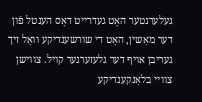געלערנטער האָט געדרייט דאָס הענטל פֿון דער מאַשין, האָט די שורשענדיקע וואָל זיך געריבן אויף דער גלעזערנער קויל. צווישן צוויי בלאַנקענדיקע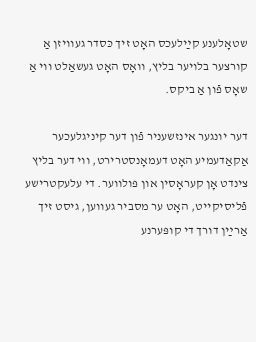שטאָלענע קײַלעכס האָט זיך כּסדר געוויזן אַ קורצער בלויער בליץ, וואָס האָט געשאַלט ווי אַ שאָס פֿון אַ ביקס.

דער יונגער אינזשעניר פֿון דער קיניגלעכער אַקאַדעמיע האָט דעמאָנסטרירט, ווי דער בליץ צינדט אָן קעראָסין און פּולווער. די עלעקטרישע פֿליסיקייט, האָט ער מסביר געווען, גיסט זיך אַרײַן דורך די קופּערנע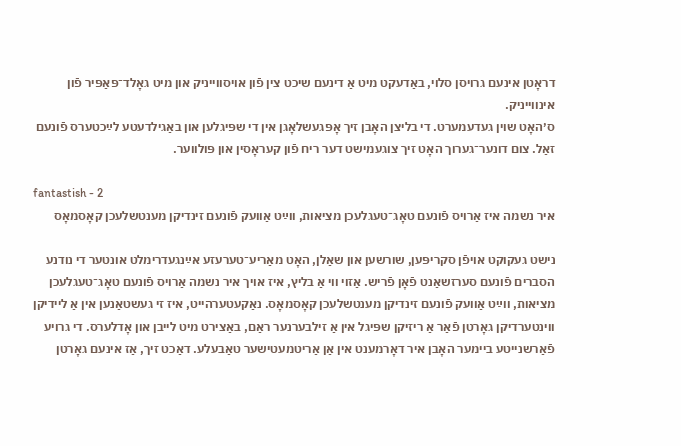דראָטן אינעם גרויסן סלוי, באַדעקט מיט אַ דינעם שיכט צין פֿון אויסווייניק און מיט גאָלד־פּאַפּיר פֿון אינווייניק.
ס׳האָט שוין געדעמערט. די בליצן האָבן זיך אָפּגעשלאָגן אין די שפּיגלען און באַגילדעטע לײַכטערס פֿונעם זאַל. צום דונער־גערוך האָט זיך צוגעמישט דער ריח פֿון קעראָסין און פּולווער.

fantastish - 2
איר נשמה איז אַרויס פֿונעם טאָג־טעגלעכן מציאות, ווײַט אַוועק פֿונעם זינדיקן מענטשלעכן קאָסמאָס

נישט געקוקט אויפֿן סקריפּען, שורשען און שאַלן, האָט מאַריע־טערעזע אײַנגעדרימלט אונטער די נודנע הסברים פֿונעם סערזשאַנט פֿאָן פֿריש. אַזוי ווי אַ בליץ, איז אויך איר נשמה אַרויס פֿונעם טאָג־טעגלעכן מציאות, ווײַט אַוועק פֿונעם זינדיקן מענטשלעכן קאָסמאָס. נאַקעטערהייט, איז זי געשטאַנען אין אַ ליידיקן ווינטערדיקן גאָרטן פֿאַר אַ ריזיקן שפּיגל אין אַ זילבערנער ראַם, באַצירט מיט לייבן און אָדלערס. די גרויע פֿאַרשנייטע ביימער האָבן איר דאָרמענט אין אַן אַריטמעטישער טאַבעלע. דאַכט זיך, אַז אינעם גאָרטן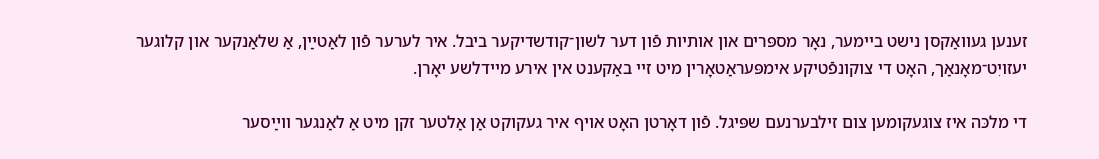זענען געוואַקסן נישט ביימער, נאָר מספּרים און אותיות פֿון דער לשון־קודשדיקער ביבל. איר לערער פֿון לאַטײַן, אַ שלאַנקער און קלוגער יעזויִט־מאָנאַך, האָט די צוקונפֿטיקע אימפּעראַטאָרין מיט זיי באַקענט אין אירע מיידלשע יאָרן.

די מלכּה איז צוגעקומען צום זילבערנעם שפּיגל. פֿון דאָרטן האָט אויף איר געקוקט אַן אַלטער זקן מיט אַ לאַנגער װײַסער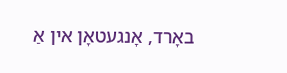באָרד, אָנגעטאָן אין אַ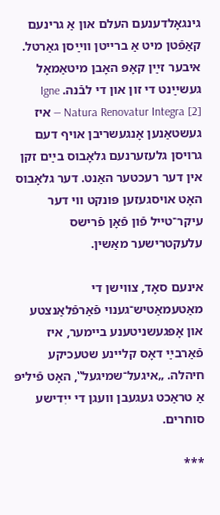גינגאָלדענעם העלם און אַ גרינעם קאַפֿטן מיט אַ ברייטן ווײַסן גאַרטל. איבער זײַן קאָפּ האָבן מיטאַמאָל געשײַנט די זון און די לבֿנה. Igne Natura Renovatur Integra [2] — איז געשטאַנען אָנגעשריבן אויף דעם גרויסן גלעזערנעם גלאָבוס בײַם זקן אין דער רעכטער האַנט. דער גלאָבוס האָט אויסגעזען פּונקט ווי דער עיקר־טייל פֿון פֿאָן פֿרישס עלעקטרישער מאַשין.

אינעם סאָד, צווישן די מאַטעמאַטיש־גענוי פֿאַרפֿלאַנצטע און אָפּגעשניטענע ביימער, איז פֿאַרבײַ דאָס קליינע שטעכיקע חיהלה. „איגעל־שמיגעל‟, האָט פֿיליפּ אַ טראַכט געגעבן וועגן די ייִדישע סוחרים.

***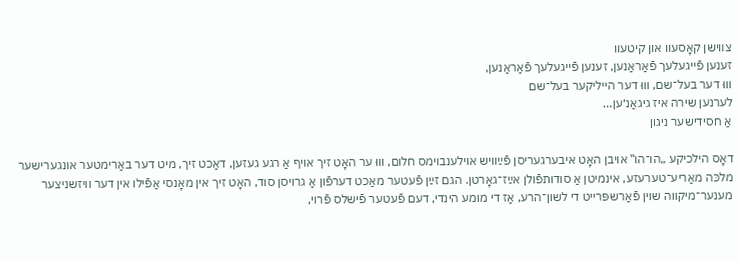צװישן קאָסעוו און קיטעוו
זענען פֿייגעלעך פֿאַראַנען, זענען פֿייגעלעך פֿאַראַנען,
וווּ דער בעל־שם, וווּ דער הייליקער בעל־שם
לערנען שירה איז גיגאַנ׳ען…
אַ חסידישער ניגון

דאָס הילכיקע „הו־הו‟ אויבן האָט איבערגעריסן פֿײַוויש אוילענבוימס חלום, וווּ ער האָט זיך אויף אַ רגע געזען, דאַכט זיך, מיט דער באַרימטער אונגערישער מלכּה מאַריע־טערעזע, אינמיטן אַ סודותפֿולן אײַז־גאָרטן. הגם זײַן פֿעטער מאַכט דערפֿון אַ גרויסן סוד, האָט זיך אין מאָנסי אַפֿילו אין דער וויזשניצער מענער־מיקווה שוין פֿאַרשפּרייט די לשון־הרע, אַז די מומע הינדי, דעם פֿעטער פֿישלס פֿרוי,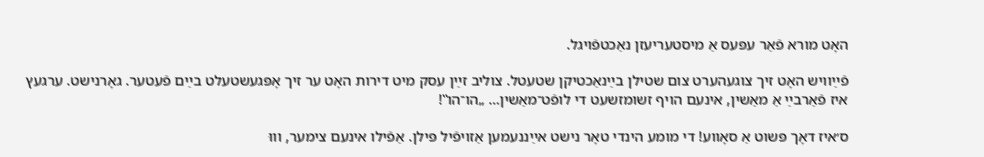האָט מורא פֿאַר עפּעס אַ מיסטעריעזן נאַכטפֿויגל.

פֿײַוויש האָט זיך צוגעהערט צום שטילן בײַנאַכטיקן שטעטל. צוליב זײַן עסק מיט דירות האָט ער זיך אָפּגעשטעלט בײַם פֿעטער. גאָרנישט. ערגעץ איז פֿאַרבײַ אַ מאַשין, אינעם הויף זשומזשעט די לופֿט־מאַשין… „הו־הו‟!

ס׳איז דאָך פּשוט אַ סאָווע! די מומע הינדי טאָר נישט אײַננעמען אַזויפֿיל פּילן. אַפֿילו אינעם צימער, וווּ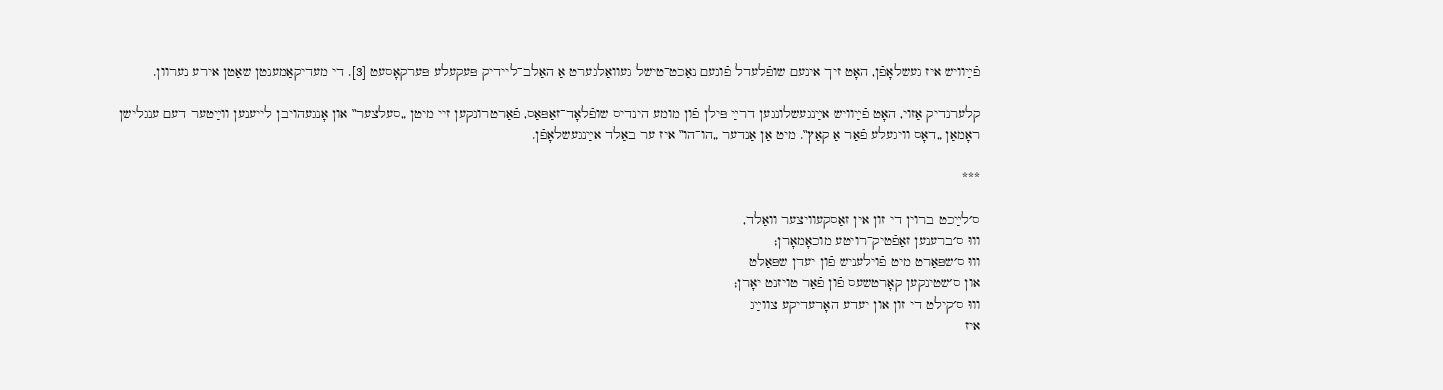פֿײַוויש איז געשלאָפֿן, האָט זיך אינעם שופֿלעדל פֿונעם נאַכט־טישל געוואַלגערט אַ האַלב־ליידיק פּעקעלע פּערקאָסעט [3]. די מעדיקאַמענטן שאַטן אירע נערוון.

קלערנדיק אַזוי, האָט פֿײַוויש אײַנגעשלונגען דרײַ פּילן פֿון מומע הינדיס שופֿלאָד־זאַפּאַס, פֿאַרטרונקען זיי מיטן „סעלצער‟ און אָנגעהויבן לייענען ווײַטער דעם ענגלישן ראָמאַן „דאָס וויגעלע פֿאַר אַ קאַץ‟. מיט אַן אַנדער „הו־הו‟ איז ער באַלד אײַנגעשלאָפֿן.

***

ס׳לײַכט ברוין די זון אין זאַסקעוויצער וואַלד,
וווּ ס׳ברענען זאַפֿטיק־רויטע מוכאָמאָרן;
וווּ ס׳שפּאַרט מיט פֿוילעניש פֿון יעדן שפּאַלט
און ס׳שטינקען קאָרטשעס פֿון פֿאַר טויזנט יאָרן;
וווּ ס׳קילט די זון און יעדע האָרעדיקע צווײַג
איז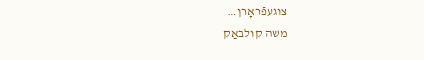צוגעפֿראָרן…
משה קולבאַק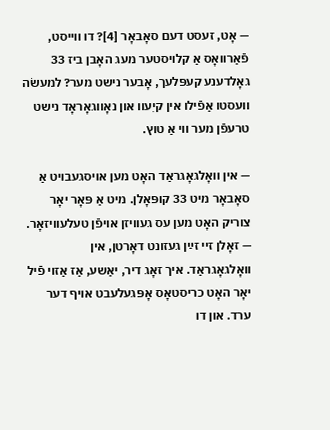— אָט, זעסט דעם סאָבאָר [4]? דו ווייסט, פֿאַרוואָס אַ קלויסטער מעג האָבן ביז 33 גאָלדענע קעפּלעך, אָבער נישט מער? למעשׂה וועסטו אַפֿילו אין קיִעוו און נאָווגאָראָד נישט טרעפֿן מער ווי אַ טוץ.

— אין וואָלגאָגראַד האָט מען אויסגעבויט אַ סאָבאָר מיט 33 קופּאָלן. מיט אַ פּאָר יאָר צוריק האָט מען עס געוויזן אויפֿן טעלעוויזאָר.
— זאָלן זיי זײַן געזונט דאָרטן, אין וואָלגאָגראַד. איך זאָג דיר, יאַשע, אַז אַזוי פֿיל יאָר האָט כריסטאָס אָפּגעלעבט אויף דער ערד. און דו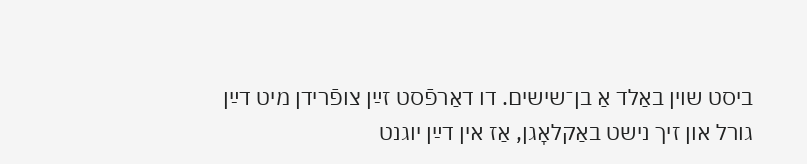ביסט שוין באַלד אַ בן־שישים. דו דאַרפֿסט זײַן צופֿרידן מיט דײַן גורל און זיך נישט באַקלאָגן, אַז אין דײַן יוגנט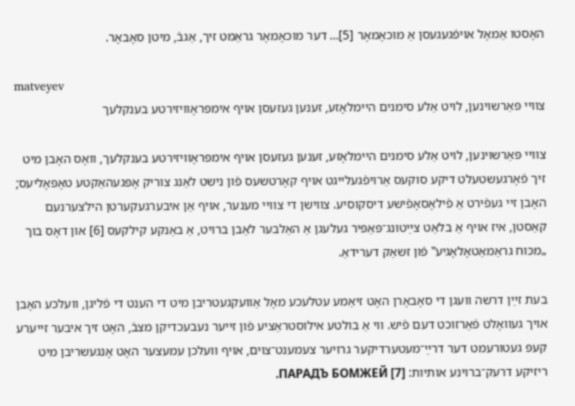האָסטו אַמאָל אויפֿגעגעסן אַ מוכאָמאָר [5]… דער מוכאָמאָר גראַמט זיך, אַגבֿ, מיטן סאָבאָר.

matveyev
צוויי פּאַרשוינען, לויט אַלע סימנים היימלאָזע, זענען געזעסן אויף אימפּראָוויזירטע בענקלעך

צוויי פּאַרשוינען, לויט אַלע סימנים היימלאָזע, זענען געזעסן אויף אימפּראָוויזירטע בענקלעך, וואָס האָבן מיט זיך פֿאָרגעשטעלט דיקע סוקעס אַרויפֿגעלייגט אויף קאָרטשעס פֿון נישט לאַנג צוריק אָפּגעהאַקטע טאָפּאָליעס; האָבן זיי געפֿירט אַ פֿילאָסאָפֿישע דיסקוסיע. צווישן די צוויי מענער, אויף אַן איבערגעקערטן הילצערנעם קאַסטן, איז אויף אַ בלאַט צײַטונג־פּאַפּיר געלעגן אַ האַלבער לאַבן ברויט, אַ באַנקע קילקעס [6] און דאָס בוך „מכּוח גראַמאַטאָלאָגיע‟ פֿון זשאַק דערידאַ.

בעת זײַן דרשה וועגן די סאָבאָרן האָט זיאַמע עטלעכע מאָל אַוועקגעטריבן מיט די הענט די פֿליגן, וועלכע האָבן אויך געוואָלט פֿאַרזוכט דעם פֿיש. ווי אַ בולטע אילוסטראַציע פֿון זייער נעבעכדיקן מצבֿ, האָט זיך איבער זייערע קעפּ געטורעמט דער דרײַ־מעטערדיקער גרויער צעמענט־צוים, אויף וועלכן עמעצער האָט אָנגעשריבן מיט ריזיקע דרעק־ברוינע אותיות: ПАРАДЪ БОМЖЕЙ [7].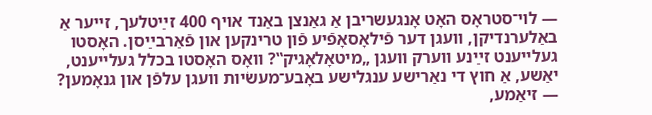— לוי־סטראָס האָט אָנגעשריבן אַ גאַנצן באַנד אויף 400 זײַטלעך, זייער אַ באַלערנדיקן, וועגן דער פֿילאָסאָפֿיע פֿון טרינקען און פֿאַרבײַסן. האָסטו געלייענט זײַנע ווערק וועגן „מיטאָלאָגיק‟? וואָס האָסטו בכלל געלייענט, יאַשע, אַ חוץ די נאַרישע ענגלישע באָבע־מעשׂיות וועגן עלפֿן און גנאָמען?
— זיאַמע,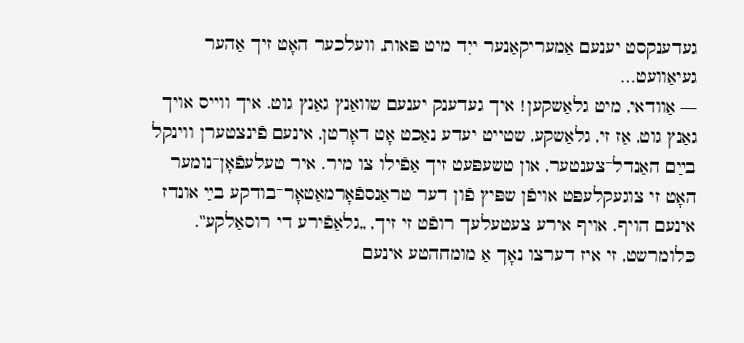געדענקסט יענעם אַמעריקאַנער ייִד מיט פּאות, וועלכער האָט זיך אַהער געיאַוועט…
— אַוודאי, מיט גלאַשקען! איך געדענק יענעם שוואַנץ גאַנץ גוט. איך ווייס אויך גאַנץ גוט, אַז זי, גלאַשקע, שטייט יעדע נאַכט אָט דאָרטן, אינעם פֿינצטערן ווינקל בײַם האַנדל־צענטער, און טשעפּעט זיך אַפֿילו צו מיר. איר טעלעפֿאָן־נומער האָט זי צוגעקלעפּט אויפֿן שפּיץ פֿון דער טראַנספֿאָרמאַטאָר־בודקע בײַ אונדז אינעם הויף. אויף אירע צעטעלעך רופֿט זי זיך, „גלאַפֿירע די רוסאַלקע‟. כּלומרשט, זי איז דערצו נאָך אַ מומחהטע אינעם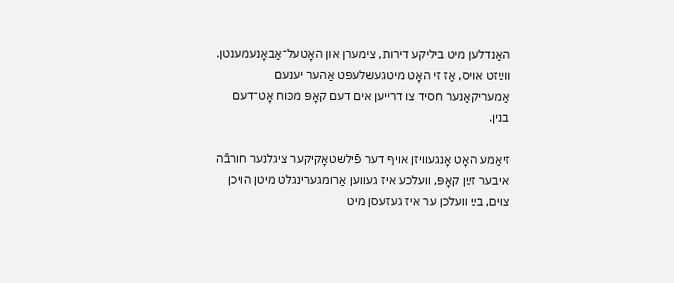האַנדלען מיט ביליקע דירות, צימערן און האָטעל־אַבאָנעמענטן. ווײַזט אויס, אַז זי האָט מיטגעשלעפּט אַהער יענעם אַמעריקאַנער חסיד צו דרייען אים דעם קאָפּ מכּוח אָט־דעם בנין.

זיאַמע האָט אָנגעוויזן אויף דער פֿילשטאָקיקער ציגלנער חורבֿה איבער זײַן קאָפּ, וועלכע איז געווען אַרומגערינגלט מיטן הויכן צוים, בײַ וועלכן ער איז געזעסן מיט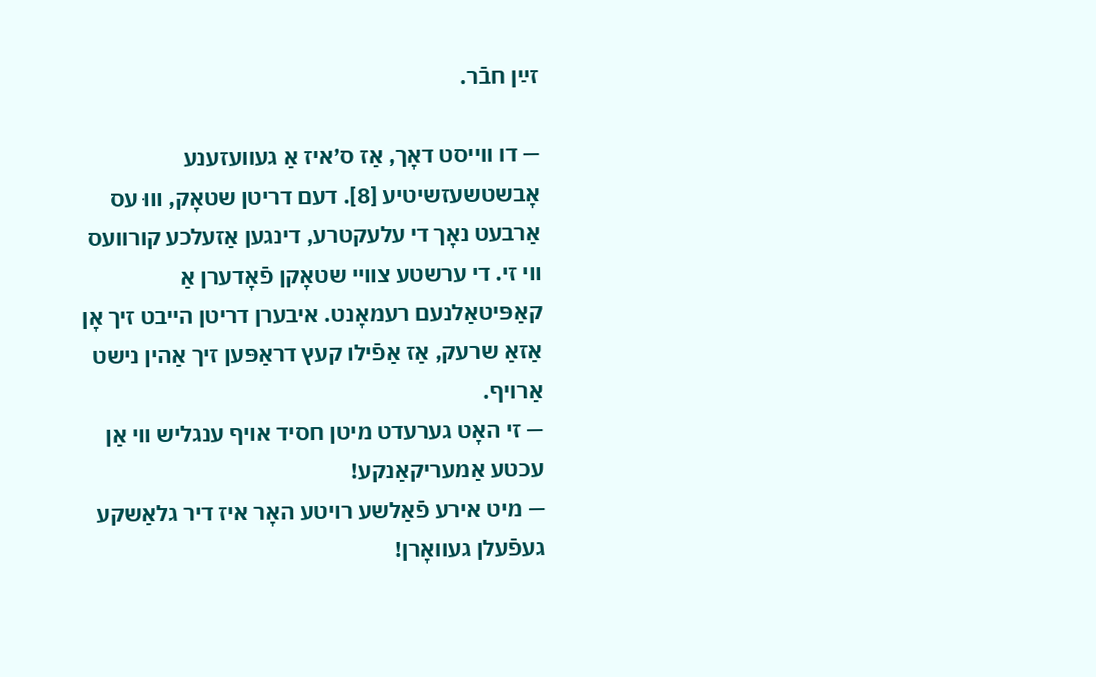זײַן חבֿר.

— דו ווייסט דאָך, אַז ס׳איז אַ געוועזענע אָבשטשעזשיטיע [8]. דעם דריטן שטאָק, וווּ עס אַרבעט נאָך די עלעקטרע, דינגען אַזעלכע קורוועס ווי זי. די ערשטע צוויי שטאָקן פֿאָדערן אַ קאַפּיטאַלנעם רעמאָנט. איבערן דריטן הייבט זיך אָן אַזאַ שרעק, אַז אַפֿילו קעץ דראַפּען זיך אַהין נישט אַרויף.
— זי האָט גערעדט מיטן חסיד אויף ענגליש ווי אַן עכטע אַמעריקאַנקע!
— מיט אירע פֿאַלשע רויטע האָר איז דיר גלאַשקע געפֿעלן געוואָרן!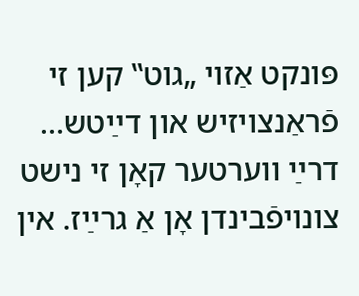פּונקט אַזוי „גוט‟ קען זי פֿראַנצויזיש און דײַטש… דרײַ ווערטער קאָן זי נישט צונויפֿבינדן אָן אַ גרײַז. אין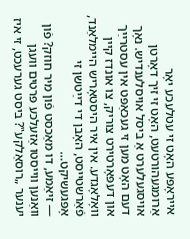אייראָפּע האָט זי עטלעכע יאָר אַרומגעהורטעט, האָט זי זיך דאָרטן אויסגעלערט אַ ביסל אויסלענדיש. נאָך דעם האָט מען זי געכאַפּט אין עסטרײַך און דעפּאָרטירט צוריק, צו אונדז קיין וואָלאָגדע. אין איר היסטאָריש היימלאַנד, פֿאַרשטייסט, האָבן די דײַטשן זי אָפּגעשיקט…
— זיאַמע, דו מאַכסט פֿון מיר חוזק? פֿון וואַנען ווייסטו אַזעלכע פּרטים וועגן יענער „רוסאַלקע‟? ביסט גערעכט, זי איז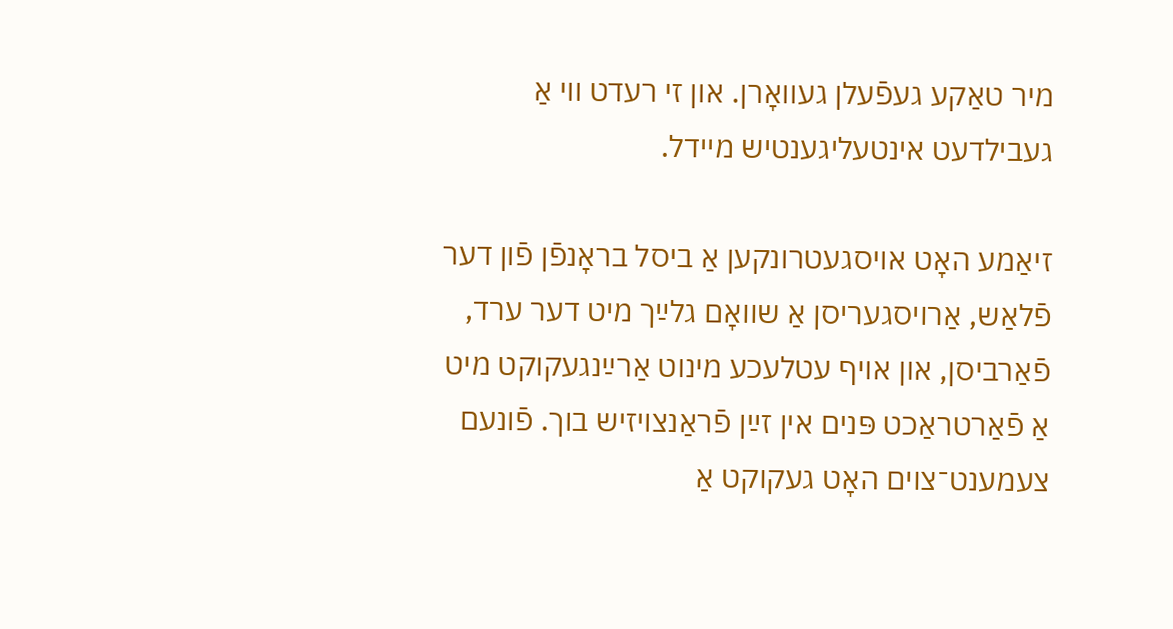מיר טאַקע געפֿעלן געוואָרן. און זי רעדט ווי אַ געבילדעט אינטעליגענטיש מיידל.

זיאַמע האָט אויסגעטרונקען אַ ביסל בראָנפֿן פֿון דער פֿלאַש, אַרויסגעריסן אַ שוואָם גלײַך מיט דער ערד, פֿאַרביסן, און אויף עטלעכע מינוט אַרײַנגעקוקט מיט אַ פֿאַרטראַכט פּנים אין זײַן פֿראַנצויזיש בוך. פֿונעם צעמענט־צוים האָט געקוקט אַ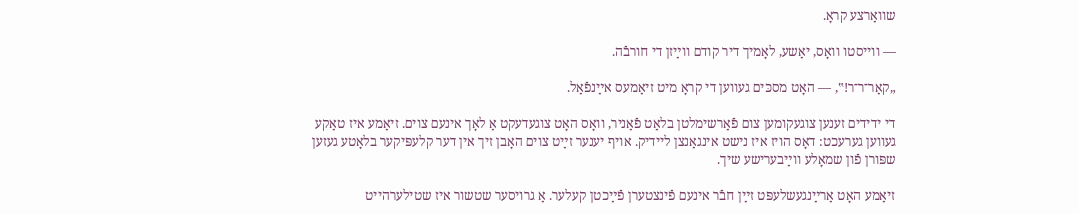שוואַרצע קראָ.

— ווייסטו וואָס, יאַשע, לאָמיך דיר קודם ווײַזן די חורבֿה.

„קאַר־ר־ר!‟, — האָט מסכּים געווען די קראָ מיט זיאַמעס אײַנפֿאַל.

די ידידים זענען צוגעקומען צום פֿאַרשימלטן בלאַט פֿאַניר, וואָס האָט צוגעדעקט אַ לאָך אינעם צוים. זיאַמע איז טאַקע געווען גערעכט: דאָס הויז איז נישט אינגאַנצן ליידיק. אויף יענער זײַט צוים האָבן זיך אין דער קלעפּיקער בלאָטע געזען שפּורן פֿון שמאָלע ווײַבערישע שיך.

זיאַמע האָט אַרײַנגעשלעפּט זײַן חבֿר אינעם פֿינצטערן פֿײַכטן קעלער. אַ גרויסער שטשור איז שטילערהייט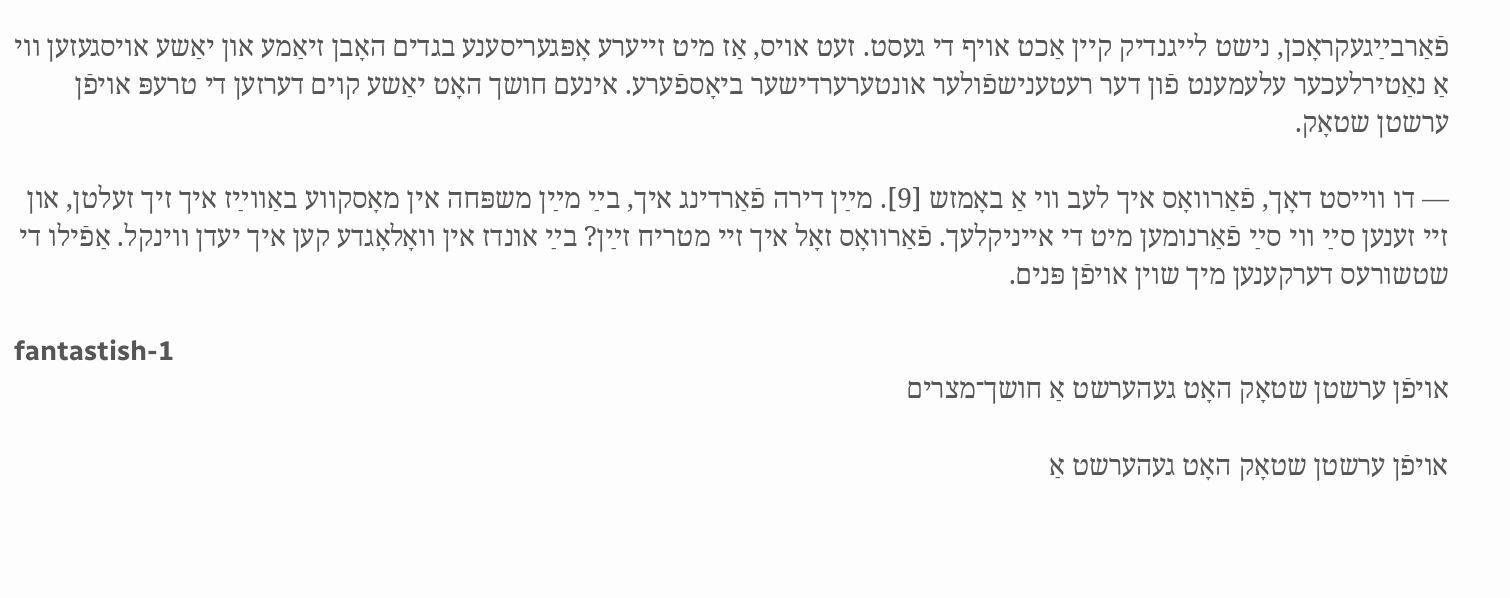פֿאַרבײַגעקראָכן, נישט לייגנדיק קיין אַכט אויף די געסט. זעט אויס, אַז מיט זייערע אָפּגעריסענע בגדים האָבן זיאַמע און יאַשע אויסגעזען ווי אַ נאַטירלעכער עלעמענט פֿון דער רעטענישפֿולער אונטערערדישער ביאָספֿערע. אינעם חושך האָט יאַשע קוים דערזען די טרעפּ אויפֿן ערשטן שטאָק.

— דו ווייסט דאָך, פֿאַרוואָס איך לעב ווי אַ באָמזש [9]. מײַן דירה פֿאַרדינג איך, בײַ מײַן משפּחה אין מאָסקווע באַווײַז איך זיך זעלטן, און זיי זענען סײַ ווי סײַ פֿאַרנומען מיט די אייניקלעך. פֿאַרוואָס זאָל איך זיי מטריח זײַן? בײַ אונדז אין וואָלאָגדע קען איך יעדן ווינקל. אַפֿילו די שטשורעס דערקענען מיך שוין אויפֿן פּנים.

fantastish-1
אויפֿן ערשטן שטאָק האָט געהערשט אַ חושך־מצרים

אויפֿן ערשטן שטאָק האָט געהערשט אַ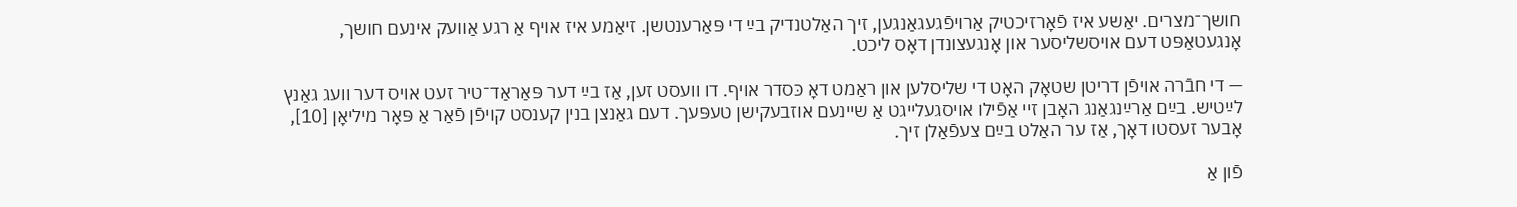חושך־מצרים. יאַשע איז פֿאָרזיכטיק אַרויפֿגעגאַנגען, זיך האַלטנדיק בײַ די פּאַרענטשן. זיאַמע איז אויף אַ רגע אַוועק אינעם חושך, אָנגעטאַפּט דעם אויסשליסער און אָנגעצונדן דאָס ליכט.

— די חבֿרה אויפֿן דריטן שטאָק האָט די שליסלען און ראַמט דאָ כּסדר אויף. דו וועסט זען, אַז בײַ דער פּאַראַד־טיר זעט אויס דער וועג גאַנץ לײַטיש. בײַם אַרײַנגאַנג האָבן זיי אַפֿילו אויסגעלייגט אַ שיינעם אוזבעקישן טעפּעך. דעם גאַנצן בנין קענסט קויפֿן פֿאַר אַ פּאָר מיליאָן [10], אָבער זעסטו דאָך, אַז ער האַלט בײַם צעפֿאַלן זיך.

פֿון אַ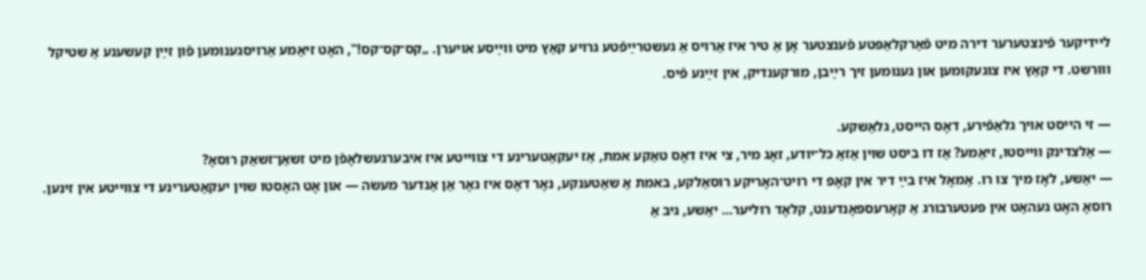ליידיקער פֿינצטערער דירה מיט פֿאַרקלאַפּטע פֿענצטער אָן אַ טיר איז אַרויס אַ געשטרײַפֿטע גרויע קאַץ מיט ווײַסע אויערן. „קס־קס־קס!‟, האָט זיאַמע אַרויסגענומען פֿון זײַן קעשענע אַ שטיקל וווּרשט. די קאַץ איז צוגעקומען און גענומען זיך רײַבן, מורקענדיק, אין זײַנע פֿיס.

— זי הייסט אויך גלאַפֿירע, דאָס הייסט, גלאַשקע.
— אַלצדינק ווייסטו, זיאַמע? אַז דו ביסט שוין אַזאַ כּל־יודע, זאָג מיר, צי איז דאָס טאַקע אמת, אַז יעקאַטערינע די צווייטע איז איבערגעשלאָפֿן מיט זשאַן־זשאַק רוסאָ?
— יאַשע, לאָז מיך צו רו. אַמאָל איז בײַ דיר אין קאָפּ די רויט־האָריקע רוסאַלקע, באמת אַ שאַטענקע, נאָר דאָס איז גאָר אַן אַנדער מעשׂה — און אָט האָסטו שוין יעקאַטערינע די צווייטע אין זינען. רוסאָ האָט געהאַט אין פּעטערבורג אַ קאָרעספּאָנדענט, קלאָד רוליער… יאַשע, גיב אַ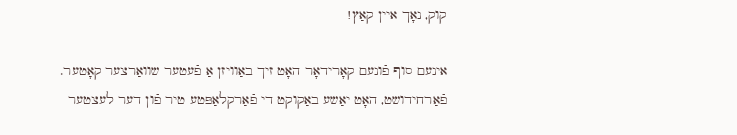קוק, נאָך איין קאַץ!

אינעם סוף פֿונעם קאָרידאָר האָט זיך באַוויזן אַ פֿעטער שוואַרצער קאָטער. פֿאַרחידושט, האָט יאַשע באַקוקט די פֿאַרקלאַפּטע טיר פֿון דער לעצטער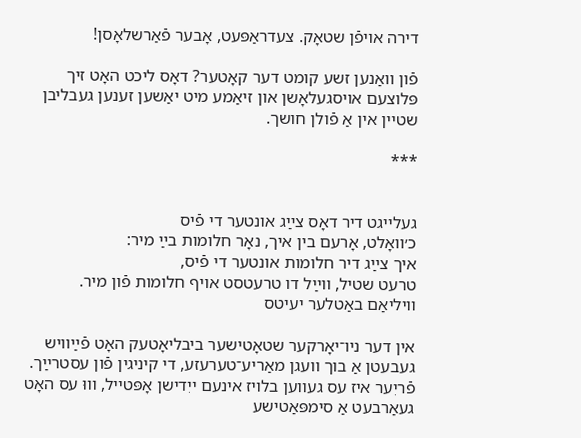דירה אויפֿן שטאָק. צעדראַפּעט, אָבער פֿאַרשלאָסן!

פֿון וואַנען זשע קומט דער קאָטער? דאָס ליכט האָט זיך פּלוצעם אויסגעלאָשן און זיאַמע מיט יאַשען זענען געבליבן שטיין אין אַ פֿולן חושך.

***


געלייגט דיר דאָס צײַג אונטער די פֿיס
כ׳וואָלט, אָרעם בין איך, נאָר חלומות בײַ מיר:
איך צײַג דיר חלומות אונטער די פֿיס,
טרעט שטיל, ווײַל דו טרעטסט אויף חלומות פֿון מיר.
וויליאַם באַטלער יעיטס

אין דער ניו־יאָרקער שטאָטישער ביבליאָטעק האָט פֿײַוויש געבעטן אַ בוך וועגן מאַריע־טערעזע, די קיניגין פֿון עסטרײַך. פֿריִער איז עס געווען בלויז אינעם ייִדישן אָפּטייל, וווּ עס האָט געאַרבעט אַ סימפּאַטישע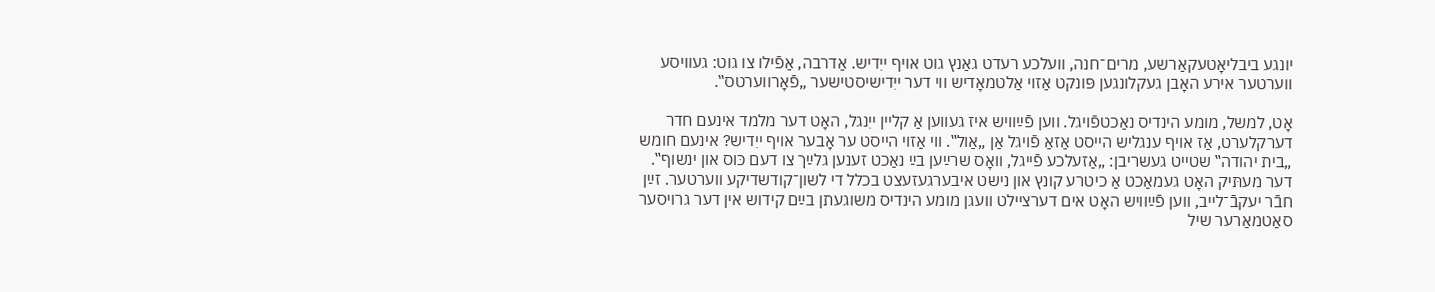יונגע ביבליאָטעקאַרשע, מרים־חנה, וועלכע רעדט גאַנץ גוט אויף ייִדיש. אַדרבה, אַפֿילו צו גוט: געוויסע ווערטער אירע האָבן געקלונגען פּונקט אַזוי אַלטמאָדיש ווי דער ייִדישיסטישער „פֿאָרווערטס‟.

אָט, למשל, מומע הינדיס נאַכטפֿויגל. ווען פֿײַוויש איז געווען אַ קליין ייִנגל, האָט דער מלמד אינעם חדר דערקלערט, אַז אויף ענגליש הייסט אַזאַ פֿויגל אַן „אַול‟. ווי אַזוי הייסט ער אָבער אויף ייִדיש? אינעם חומש „בית יהודה‟ שטייט געשריבן: „אַזעלכע פֿייגל, וואָס שרײַען בײַ נאַכט זענען גלײַך צו דעם כּוס און ינשוף‟. דער מעתּיק האָט געמאַכט אַ כיטרע קונץ און נישט איבערגעזעצט בכלל די לשון־קודשדיקע ווערטער. זײַן חבֿר יעקבֿ־לייב, ווען פֿײַוויש האָט אים דערציילט וועגן מומע הינדיס משוגעתן בײַם קידוש אין דער גרויסער סאַטמאַרער שיל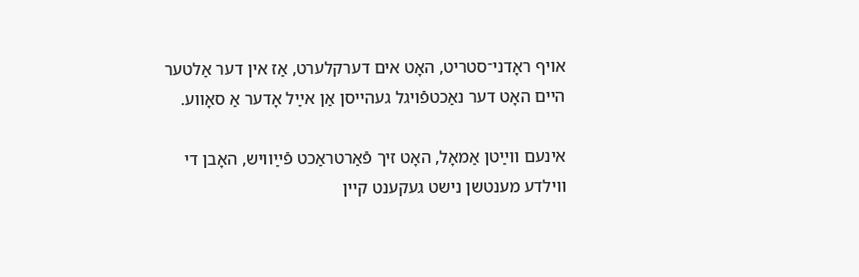אויף ראָדני־סטריט, האָט אים דערקלערט, אַז אין דער אַלטער היים האָט דער נאַכטפֿויגל געהייסן אַן אײַל אָדער אַ סאָווע.

אינעם ווײַטן אַמאָל, האָט זיך פֿאַרטראַכט פֿײַוויש, האָבן די ווילדע מענטשן נישט געקענט קיין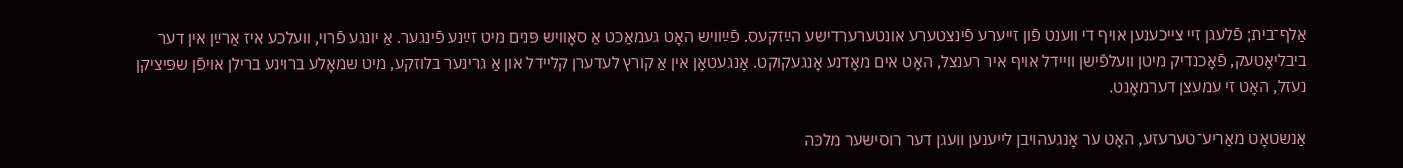אַלף־בית; פֿלעגן זיי צייכענען אויף די ווענט פֿון זייערע פֿינצטערע אונטערערדישע הײַזקעס. פֿײַוויש האָט געמאַכט אַ סאָוויש פּנים מיט זײַנע פֿינגער. אַ יונגע פֿרוי, וועלכע איז אַרײַן אין דער ביבליאָטעק, פֿאָכנדיק מיטן וועלפֿישן וויידל אויף איר רענצל, האָט אים מאָדנע אָנגעקוקט. אָנגעטאָן אין אַ קורץ לעדערן קליידל און אַ גרינער בלוזקע, מיט שמאָלע ברוינע ברילן אויפֿן שפּיציקן נעזל, האָט זי עמעצן דערמאָנט.

אַנשטאָט מאַריע־טערעזע, האָט ער אָנגעהויבן לייענען וועגן דער רוסישער מלכּה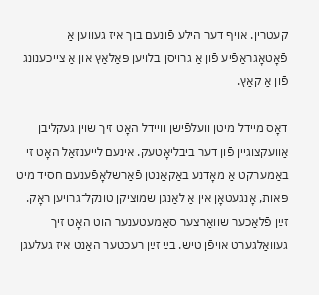קעטרין. אויף דער הילע פֿונעם בוך איז געווען אַ פֿאָטאָגראַפֿיע פֿון אַ גרויסן בלויען פּאַלאַץ און אַ צייכענונג פֿון אַ קאַץ.

דאָס מיידל מיטן וועלפֿישן וויידל האָט זיך שוין געקליבן אַוועקצוגיין פֿון דער ביבליאָטעק. אינעם לייענזאַל האָט זי באַמערקט אַ מאָדנע באַקאַנטן פֿאַרשלאָפֿענעם חסיד מיט פּאות, אָנגעטאָן אין אַ לאַנגן שמוציקן טונקל־גרויען ראָק. זײַן פֿלאַכער שוואַרצער סאַמעטענער הוט האָט זיך געוואַלגערט אויפֿן טיש. בײַ זײַן רעכטער האַנט איז געלעגן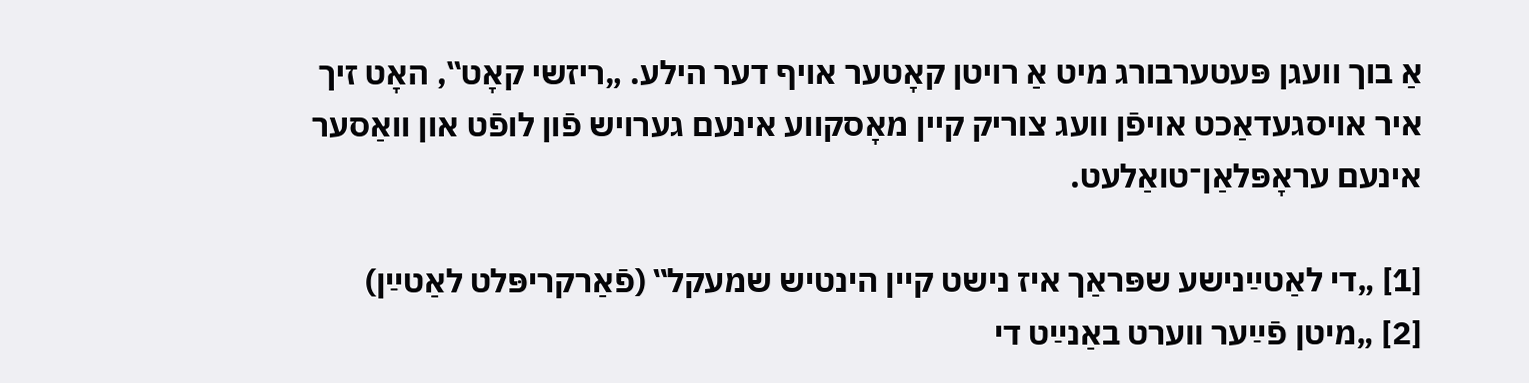אַ בוך וועגן פּעטערבורג מיט אַ רויטן קאָטער אויף דער הילע. „ריזשי קאָט‟, האָט זיך איר אויסגעדאַכט אויפֿן וועג צוריק קיין מאָסקווע אינעם גערויש פֿון לופֿט און וואַסער אינעם עראָפּלאַן־טואַלעט.

[1] „די לאַטײַנישע שפּראַך איז נישט קיין הינטיש שמעקל‟ (פֿאַרקריפּלט לאַטײַן)
[2] „מיטן פֿײַער ווערט באַנײַט די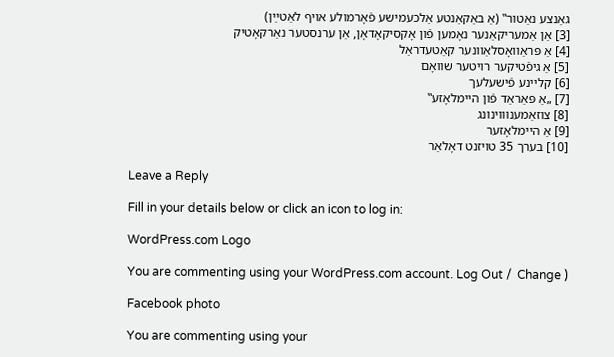גאַנצע נאַטור‟ (אַ באַקאַנטע אַלכעמישע פֿאָרמולע אויף לאַטײַן)
[3] אַן אַמעריקאַנער נאָמען פֿון אָקסיקאָדאָן, אַן ערנסטער נאַרקאָטיק
[4] אַ פּראַוואָסלאַוונער קאַטעדראַל
[5] אַ גיפֿטיקער רויטער שוואָם
[6] קליינע פֿישעלעך
[7] „אַ פּאַראַד פֿון היימלאָזע‟
[8] צוזאַמענוווינונג
[9] אַ היימלאָזער
[10] בערך 35 טויזנט דאָלאַר

Leave a Reply

Fill in your details below or click an icon to log in:

WordPress.com Logo

You are commenting using your WordPress.com account. Log Out /  Change )

Facebook photo

You are commenting using your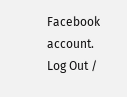Facebook account. Log Out /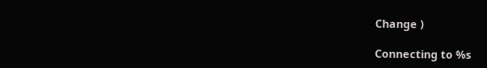Change )

Connecting to %s